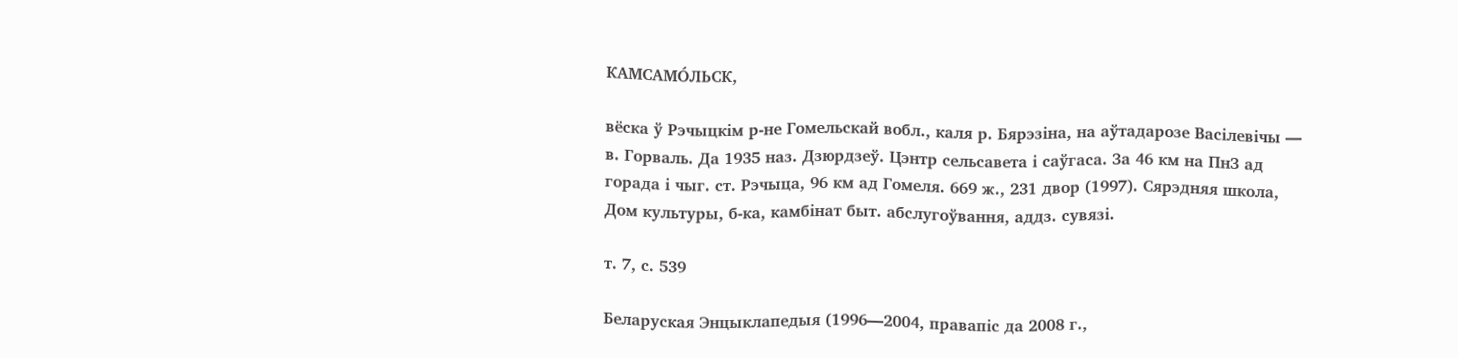КАМСАМО́ЛЬСК,

вёска ў Рэчыцкім р-не Гомельскай вобл., каля р. Бярэзіна, на аўтадарозе Васілевічы — в. Горваль. Да 1935 наз. Дзюрдзеў. Цэнтр сельсавета і саўгаса. За 46 км на ПнЗ ад горада і чыг. ст. Рэчыца, 96 км ад Гомеля. 669 ж., 231 двор (1997). Сярэдняя школа, Дом культуры, б-ка, камбінат быт. абслугоўвання, аддз. сувязі.

т. 7, с. 539

Беларуская Энцыклапедыя (1996—2004, правапіс да 2008 г.,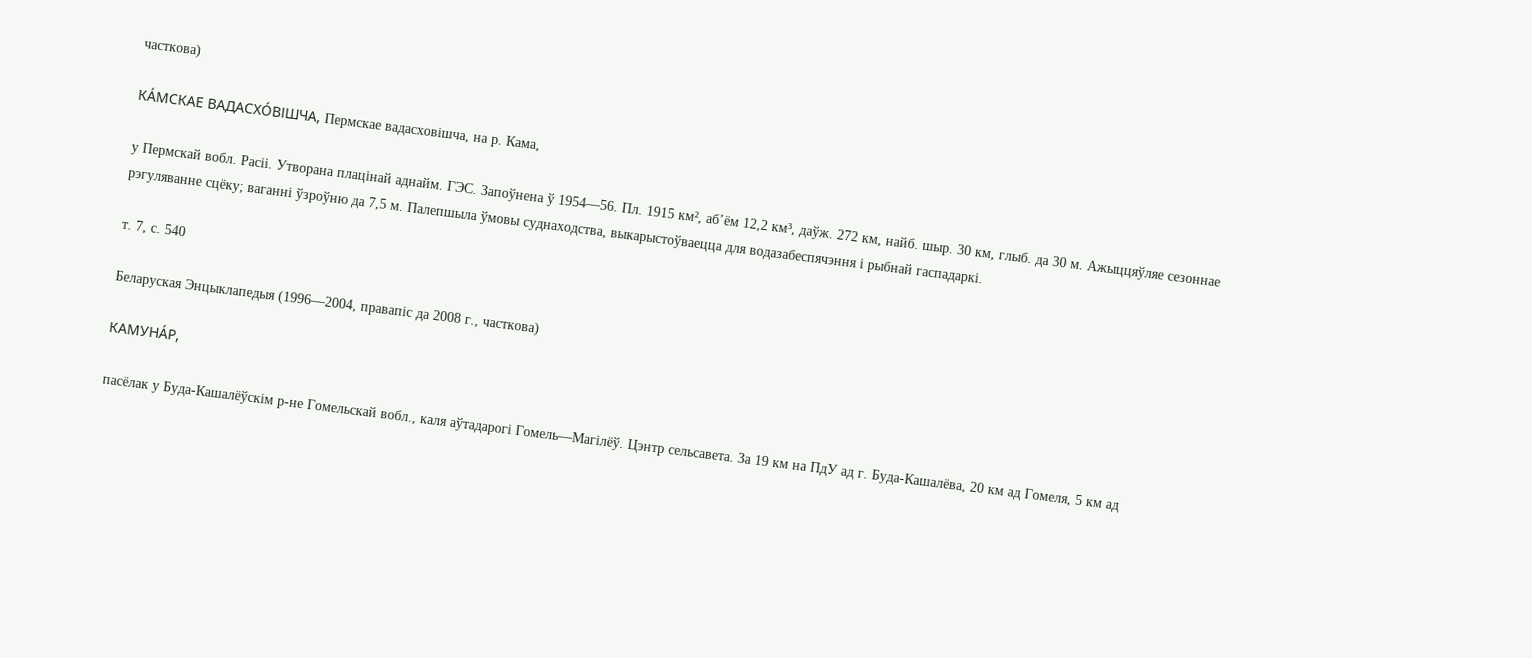часткова)

КА́МСКАЕ ВАДАСХО́ВІШЧА, Пермскае вадасховішча, на р. Кама,

у Пермскай вобл. Расіі. Утворана плацінай аднайм. ГЭС. Запоўнена ў 1954—56. Пл. 1915 км², аб’ём 12,2 км³, даўж. 272 км, найб. шыр. 30 км, глыб. да 30 м. Ажыццяўляе сезоннае рэгуляванне сцёку; ваганні ўзроўню да 7,5 м. Палепшыла ўмовы суднаходства, выкарыстоўваецца для водазабеспячэння і рыбнай гаспадаркі.

т. 7, с. 540

Беларуская Энцыклапедыя (1996—2004, правапіс да 2008 г., часткова)

КАМУНА́Р,

пасёлак у Буда-Кашалёўскім р-не Гомельскай вобл., каля аўтадарогі Гомель—Магілёў. Цэнтр сельсавета. За 19 км на ПдУ ад г. Буда-Кашалёва, 20 км ад Гомеля, 5 км ад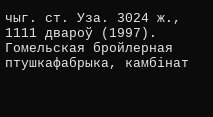чыг. ст. Уза. 3024 ж., 1111 двароў (1997). Гомельская бройлерная птушкафабрыка, камбінат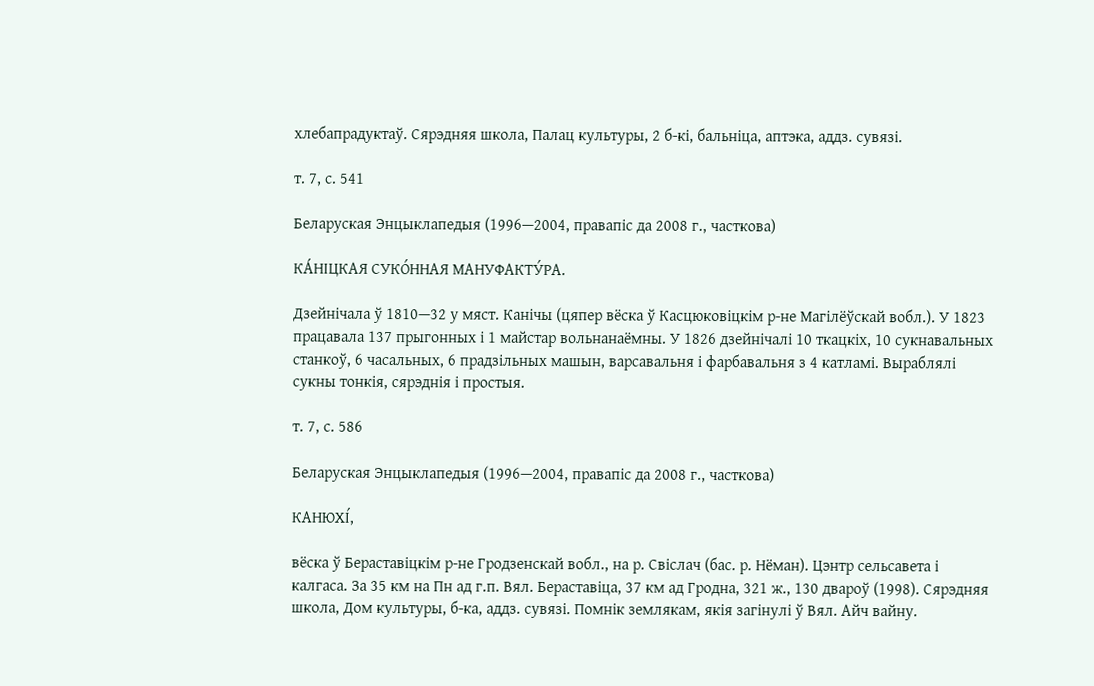хлебапрадуктаў. Сярэдняя школа, Палац культуры, 2 б-кі, бальніца, аптэка, аддз. сувязі.

т. 7, с. 541

Беларуская Энцыклапедыя (1996—2004, правапіс да 2008 г., часткова)

КА́НІЦКАЯ СУКО́ННАЯ МАНУФАКТУ́РА.

Дзейнічала ў 1810—32 у мяст. Канічы (цяпер вёска ў Касцюковіцкім р-не Магілёўскай вобл.). У 1823 працавала 137 прыгонных і 1 майстар вольнанаёмны. У 1826 дзейнічалі 10 ткацкіх, 10 сукнавальных станкоў, 6 часальных, 6 прадзільных машын, варсавальня і фарбавальня з 4 катламі. Выраблялі сукны тонкія, сярэднія і простыя.

т. 7, с. 586

Беларуская Энцыклапедыя (1996—2004, правапіс да 2008 г., часткова)

КАНЮХІ́,

вёска ў Бераставіцкім р-не Гродзенскай вобл., на р. Свіслач (бас. р. Нёман). Цэнтр сельсавета і калгаса. За 35 км на Пн ад г.п. Вял. Бераставіца, 37 км ад Гродна, 321 ж., 130 двароў (1998). Сярэдняя школа, Дом культуры, б-ка, аддз. сувязі. Помнік землякам, якія загінулі ў Вял. Айч вайну.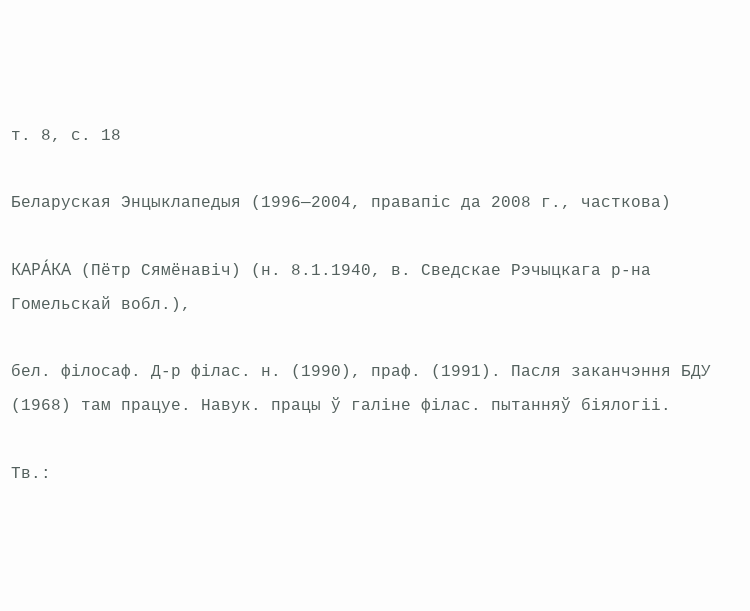т. 8, с. 18

Беларуская Энцыклапедыя (1996—2004, правапіс да 2008 г., часткова)

КАРА́КА (Пётр Сямёнавіч) (н. 8.1.1940, в. Сведскае Рэчыцкага р-на Гомельскай вобл.),

бел. філосаф. Д-р філас. н. (1990), праф. (1991). Пасля заканчэння БДУ (1968) там працуе. Навук. працы ў галіне філас. пытанняў біялогіі.

Тв.: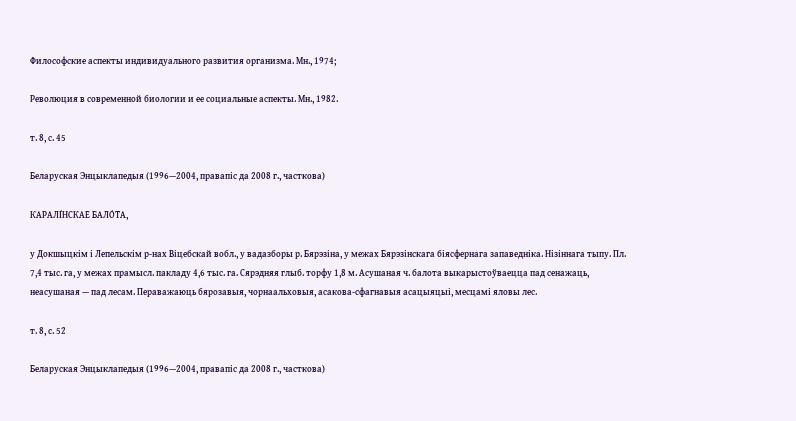Философские аспекты индивидуального развития организма. Мн., 1974;

Революция в современной биологии и ее социальные аспекты. Мн., 1982.

т. 8, с. 45

Беларуская Энцыклапедыя (1996—2004, правапіс да 2008 г., часткова)

КАРАЛІ́НСКАЕ БАЛО́ТА,

у Докшыцкім і Лепельскім р-нах Віцебскай вобл., у вадазборы р. Бярэзіна, у межах Бярэзінскага біясфернага запаведніка. Нізіннага тыпу. Пл. 7,4 тыс. га, у межах прамысл. пакладу 4,6 тыс. га. Сярэдняя глыб. торфу 1,8 м. Асушаная ч. балота выкарыстоўваецца пад сенажаць, неасушаная — пад лесам. Пераважаюць бярозавыя, чорнаальховыя, асакова-сфагнавыя асацыяцыі, месцамі яловы лес.

т. 8, с. 52

Беларуская Энцыклапедыя (1996—2004, правапіс да 2008 г., часткова)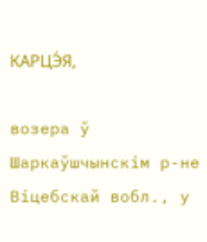КАРЦЭ́Я,

возера ў Шаркаўшчынскім р-не Віцебскай вобл., у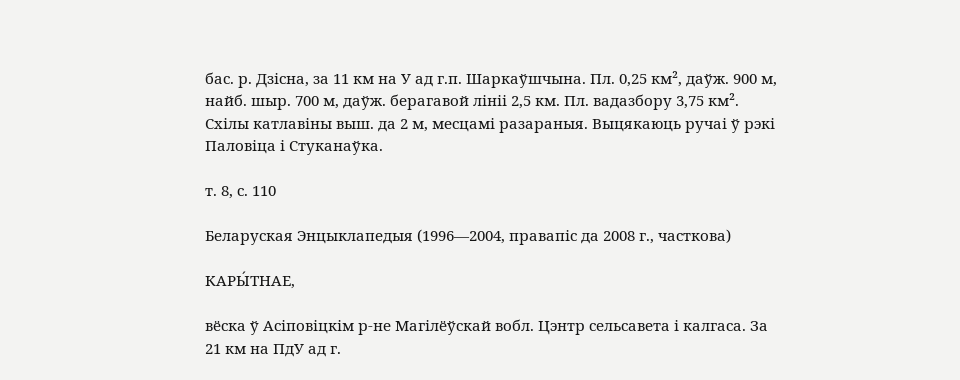бас. р. Дзісна, за 11 км на У ад г.п. Шаркаўшчына. Пл. 0,25 км², даўж. 900 м, найб. шыр. 700 м, даўж. берагавой лініі 2,5 км. Пл. вадазбору 3,75 км². Схілы катлавіны выш. да 2 м, месцамі разараныя. Выцякаюць ручаі ў рэкі Паловіца і Стуканаўка.

т. 8, с. 110

Беларуская Энцыклапедыя (1996—2004, правапіс да 2008 г., часткова)

КАРЫ́ТНАЕ,

вёска ў Асіповіцкім р-не Магілёўскай вобл. Цэнтр сельсавета і калгаса. За 21 км на ПдУ ад г.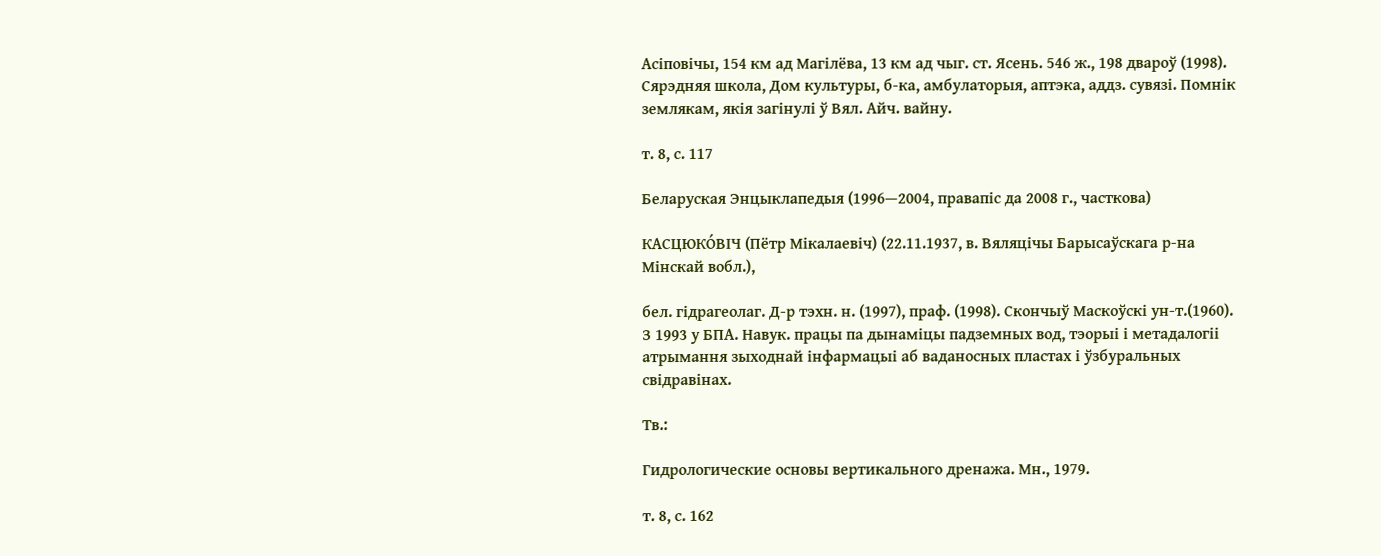Асіповічы, 154 км ад Магілёва, 13 км ад чыг. ст. Ясень. 546 ж., 198 двароў (1998). Сярэдняя школа, Дом культуры, б-ка, амбулаторыя, аптэка, аддз. сувязі. Помнік землякам, якія загінулі ў Вял. Айч. вайну.

т. 8, с. 117

Беларуская Энцыклапедыя (1996—2004, правапіс да 2008 г., часткова)

КАСЦЮКО́ВІЧ (Пётр Мікалаевіч) (22.11.1937, в. Вяляцічы Барысаўскага р-на Мінскай вобл.),

бел. гідрагеолаг. Д-р тэхн. н. (1997), праф. (1998). Скончыў Маскоўскі ун-т.(1960). З 1993 у БПА. Навук. працы па дынаміцы падземных вод, тэорыі і метадалогіі атрымання зыходнай інфармацыі аб ваданосных пластах і ўзбуральных свідравінах.

Тв.:

Гидрологические основы вертикального дренажа. Мн., 1979.

т. 8, с. 162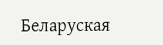Беларуская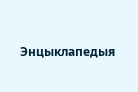Энцыклапедыя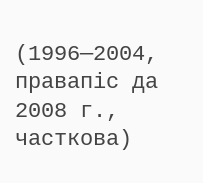(1996—2004, правапіс да 2008 г., часткова)